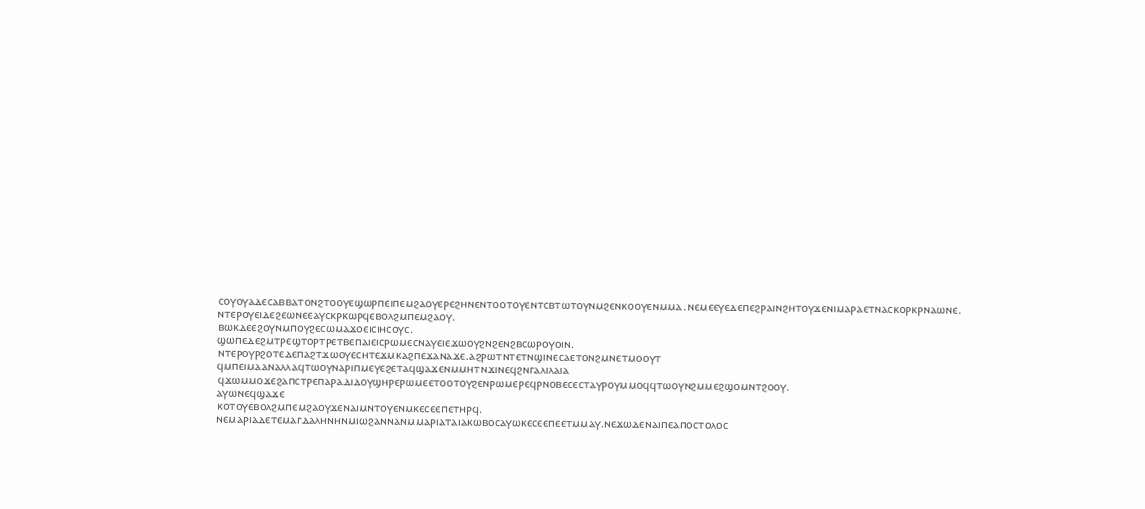ⲥⲟⲩⲟⲩⲁⲇⲉⲥⲁⲃⲃⲁⲧⲟⲛϩⲧⲟⲟⲩⲉϣⲱⲣⲡⲉⲓⲡⲉⲙϩⲁⲟⲩⲉⲣⲉϩⲏⲛⲉⲛⲧⲟⲟⲧⲟⲩⲉⲛⲧⲥⲃⲧⲱⲧⲟⲩⲛⲙϩⲉⲛⲕⲟⲟⲩⲉⲛⲙⲙⲁ.ⲛⲉⲙⲉⲉⲩⲉⲇⲉⲡⲉϩⲣⲁⲓⲛϩⲏⲧⲟⲩϫⲉⲛⲓⲙⲁⲣⲁⲉⲧⲛⲁⲥⲕⲟⲣⲕⲣⲛⲁⲱⲛⲉ.
ⲛⲧⲉⲣⲟⲩⲉⲓⲇⲉϩⲉⲱⲛⲉⲉⲁⲩⲥⲕⲣⲕⲱⲣϥⲉⲃⲟⲗϩⲙⲡⲉⲙϩⲁⲟⲩ.
ⲃⲱⲕⲇⲉⲉϩⲟⲩⲛⲙⲡⲟⲩϩⲉⲥⲱⲙⲁϫⲟⲉⲓⲥⲓⲏⲥⲟⲩⲥ.
ϣⲱⲡⲉⲇⲉϩⲙⲧⲣⲉϣⲧⲟⲣⲧⲣⲉⲧⲃⲉⲡⲁⲓⲉⲓⲥⲣⲱⲙⲉⲥⲛⲁⲩⲉⲓⲉϫⲱⲟⲩϩⲛϩⲉⲛϩⲃⲥⲱⲣⲟⲩⲟⲓⲛ.
ⲛⲧⲉⲣⲟⲩⲣϩⲟⲧⲉⲇⲉⲡⲁϩⲧϫⲱⲟⲩⲉⲥⲏⲧⲉϫⲙⲕⲁϩⲡⲉϫⲁⲛⲁϫⲉ.ⲁϩⲣⲱⲧⲛⲧⲉⲧⲛϣⲓⲛⲉⲥⲁⲉⲧⲟⲛϩⲙⲛⲉⲧⲙⲟⲟⲩⲧ
ϥⲙⲡⲉⲓⲙⲁⲁⲛⲁⲗⲗⲁϥⲧⲱⲟⲩⲛⲁⲣⲓⲡⲙⲉⲩⲉϩⲉⲧⲁϥϣⲁϫⲉⲛⲙⲙⲏⲧⲛϫⲓⲛⲉϥϩⲛⲅⲁⲗⲓⲗⲁⲓⲁ
ϥϫⲱⲙⲙⲟϫⲉϩⲁⲡⲥⲧⲣⲉⲡⲁⲣⲁⲇⲓⲇⲟⲩϣⲏⲣⲉⲣⲱⲙⲉⲉⲧⲟⲟⲧⲟⲩϩⲉⲛⲣⲱⲙⲉⲣⲉϥⲣⲛⲟⲃⲉⲥⲉⲥⲧⲁⲩⲣⲟⲩⲙⲙⲟϥϥⲧⲱⲟⲩⲛϩⲙⲙⲉϩϣⲟⲙⲛⲧϩⲟⲟⲩ.
ⲁⲩⲱⲛⲉϥϣⲁϫⲉ
ⲕⲟⲧⲟⲩⲉⲃⲟⲗϩⲙⲡⲉⲙϩⲁⲟⲩϫⲉⲛⲁⲓⲙⲛⲧⲟⲩⲉⲛⲙⲕⲉⲥⲉⲉⲡⲉⲧⲏⲣϥ.
ⲛⲉⲙⲁⲣⲓⲁⲇⲉⲧⲉⲙⲁⲅⲇⲁⲗⲏⲛⲏⲛⲙⲓⲱϩⲁⲛⲛⲁⲛⲙⲙⲁⲣⲓⲁⲧⲁⲓⲁⲕⲱⲃⲟⲥⲁⲩⲱⲕⲉⲥⲉⲉⲡⲉⲉⲧⲙⲙⲁⲩ.ⲛⲉϫⲱⲇⲉⲛⲁⲓⲡⲉⲁⲡⲟⲥⲧⲟⲗⲟⲥ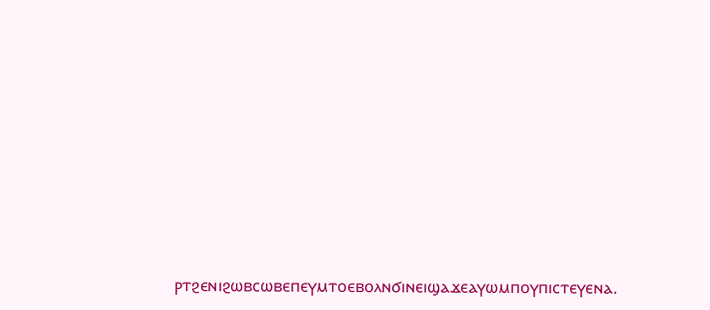ⲣⲧϩⲉⲛⲓϩⲱⲃⲥⲱⲃⲉⲡⲉⲩⲙⲧⲟⲉⲃⲟⲗⲛϭⲓⲛⲉⲓϣⲁϫⲉⲁⲩⲱⲙⲡⲟⲩⲡⲓⲥⲧⲉⲩⲉⲛⲁ.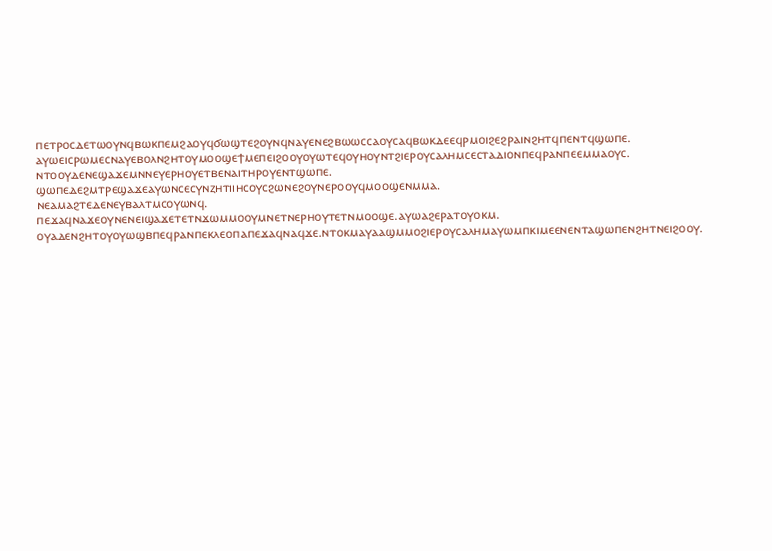ⲡⲉⲧⲣⲟⲥⲇⲉⲧⲱⲟⲩⲛϥⲃⲱⲕⲡⲉⲙϩⲁⲟⲩϥϭⲱϣⲧⲉϩⲟⲩⲛϥⲛⲁⲩⲉⲛⲉϩⲃⲱⲱⲥⲥⲁⲟⲩⲥⲁϥⲃⲱⲕⲇⲉⲉϥⲣⲙⲟⲓϩⲉϩⲣⲁⲓⲛϩⲏⲧϥⲡⲉⲛⲧϥϣⲱⲡⲉ.
ⲁⲩⲱⲉⲓⲥⲣⲱⲙⲉⲥⲛⲁⲩⲉⲃⲟⲗⲛϩⲏⲧⲟⲩⲙⲟⲟϣⲉϯⲙⲉⲡⲉⲓϩⲟⲟⲩⲟⲩⲱⲧⲉϥⲟⲩⲏⲟⲩⲛⲧϩⲓⲉⲣⲟⲩⲥⲁⲗⲏⲙⲥⲉⲥⲧⲁⲇⲓⲟⲛⲡⲉϥⲣⲁⲛⲡⲉⲉⲙⲙⲁⲟⲩⲥ.
ⲛⲧⲟⲟⲩⲇⲉⲛⲉϣⲁϫⲉⲙⲛⲛⲉⲩⲉⲣⲏⲟⲩⲉⲧⲃⲉⲛⲁⲓⲧⲏⲣⲟⲩⲉⲛⲧϣⲱⲡⲉ.
ϣⲱⲡⲉⲇⲉϩⲙⲧⲣⲉϣⲁϫⲉⲁⲩⲱⲛⲥⲉⲥⲩⲛⲍⲏⲧⲓⲓⲏⲥⲟⲩⲥϩⲱⲛⲉϩⲟⲩⲛⲉⲣⲟⲟⲩϥⲙⲟⲟϣⲉⲛⲙⲙⲁ.
ⲛⲉⲁⲙⲁϩⲧⲉⲇⲉⲛⲉⲩⲃⲁⲗⲧⲙⲥⲟⲩⲱⲛϥ.
ⲡⲉϫⲁϥⲛⲁϫⲉⲟⲩⲛⲉⲛⲉⲓϣⲁϫⲉⲧⲉⲧⲛϫⲱⲙⲙⲟⲟⲩⲙⲛⲉⲧⲛⲉⲣⲏⲟⲩⲧⲉⲧⲛⲙⲟⲟϣⲉ.ⲁⲩⲱⲁϩⲉⲣⲁⲧⲟⲩⲟⲕⲙ.
ⲟⲩⲁⲇⲉⲛϩⲏⲧⲟⲩⲟⲩⲱϣⲃⲡⲉϥⲣⲁⲛⲡⲉⲕⲗⲉⲟⲡⲁⲡⲉϫⲁϥⲛⲁϥϫⲉ.ⲛⲧⲟⲕⲙⲁⲩⲁⲁϣⲙⲙⲟϩⲓⲉⲣⲟⲩⲥⲁⲗⲏⲙⲁⲩⲱⲙⲡⲕⲓⲙⲉⲉⲛⲉⲛⲧⲁϣⲱⲡⲉⲛϩⲏⲧⲛⲉⲓϩⲟⲟⲩ.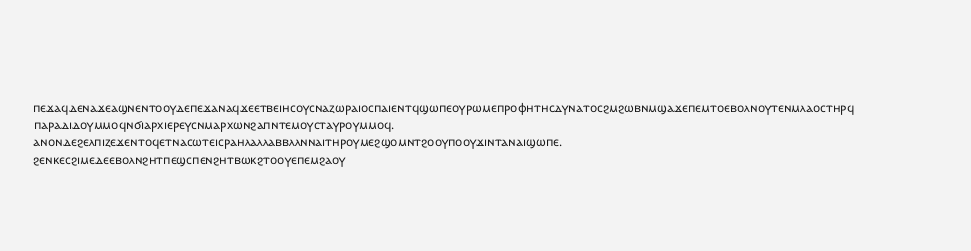ⲡⲉϫⲁϥⲇⲉⲛⲁϫⲉⲁϣⲛⲉⲛⲧⲟⲟⲩⲇⲉⲡⲉϫⲁⲛⲁϥϫⲉⲉⲧⲃⲉⲓⲏⲥⲟⲩⲥⲛⲁⲍⲱⲣⲁⲓⲟⲥⲡⲁⲓⲉⲛⲧϥϣⲱⲡⲉⲟⲩⲣⲱⲙⲉⲡⲣⲟⲫⲏⲧⲏⲥⲇⲩⲛⲁⲧⲟⲥϩⲙϩⲱⲃⲛⲙϣⲁϫⲉⲡⲉⲙⲧⲟⲉⲃⲟⲗⲛⲟⲩⲧⲉⲛⲙⲗⲁⲟⲥⲧⲏⲣϥ
ⲡⲁⲣⲁⲇⲓⲇⲟⲩⲙⲙⲟϥⲛϭⲓⲁⲣⲭⲓⲉⲣⲉⲩⲥⲛⲙⲁⲣⲭⲱⲛϩⲁⲡⲛⲧⲉⲙⲟⲩⲥⲧⲁⲩⲣⲟⲩⲙⲙⲟϥ.
ⲁⲛⲟⲛⲇⲉϩⲉⲗⲡⲓⲍⲉϫⲉⲛⲧⲟϥⲉⲧⲛⲁⲥⲱⲧⲉⲓⲥⲣⲁⲏⲗⲁⲗⲗⲁⲃⲃⲗⲗⲛⲛⲁⲓⲧⲏⲣⲟⲩⲙⲉϩϣⲟⲙⲛⲧϩⲟⲟⲩⲡⲟⲟⲩϫⲓⲛⲧⲁⲛⲁⲓϣⲱⲡⲉ.
ϩⲉⲛⲕⲉⲥϩⲓⲙⲉⲇⲉⲉⲃⲟⲗⲛϩⲏⲧⲡⲉϣⲥⲡⲉⲛϩⲏⲧⲃⲱⲕϩⲧⲟⲟⲩⲉⲡⲉⲙϩⲁⲟⲩ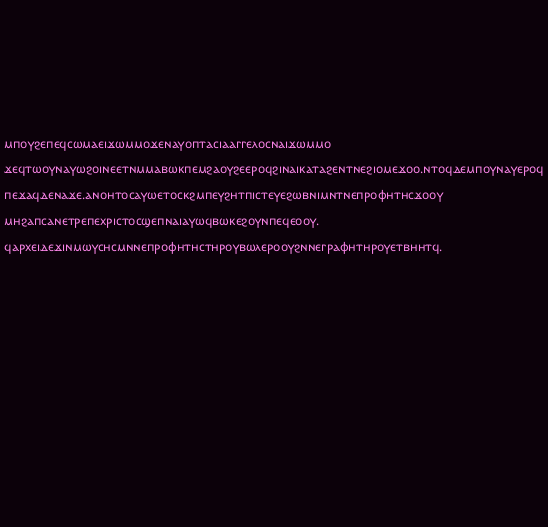ⲙⲡⲟⲩϩⲉⲡⲉϥⲥⲱⲙⲁⲉⲓϫⲱⲙⲙⲟϫⲉⲛⲁⲩⲟⲡⲧⲁⲥⲓⲁⲁⲅⲅⲉⲗⲟⲥⲛⲁⲓϫⲱⲙⲙⲟ
ϫⲉϥⲧⲱⲟⲩⲛⲁⲩⲱϩⲟⲓⲛⲉⲉⲧⲛⲙⲙⲁⲃⲱⲕⲡⲉⲙϩⲁⲟⲩϩⲉⲉⲣⲟϥϩⲓⲛⲁⲓⲕⲁⲧⲁϩⲉⲛⲧⲛⲉϩⲓⲟⲙⲉϫⲟⲟ.ⲛⲧⲟϥⲇⲉⲙⲡⲟⲩⲛⲁⲩⲉⲣⲟϥ
ⲡⲉϫⲁϥⲇⲉⲛⲁϫⲉ.ⲁⲛⲟⲏⲧⲟⲥⲁⲩⲱⲉⲧⲟⲥⲕϩⲙⲡⲉⲩϩⲏⲧⲡⲓⲥⲧⲉⲩⲉϩⲱⲃⲛⲓⲙⲛⲧⲛⲉⲡⲣⲟⲫⲏⲧⲏⲥϫⲟⲟⲩ
ⲙⲏϩⲁⲡⲥⲁⲛⲉⲧⲣⲉⲡⲉⲭⲣⲓⲥⲧⲟⲥϣⲉⲡⲛⲁⲓⲁⲩⲱϥⲃⲱⲕⲉϩⲟⲩⲛⲡⲉϥⲉⲟⲟⲩ.
ϥⲁⲣⲭⲉⲓⲇⲉϫⲓⲛⲙⲱⲩⲥⲏⲥⲙⲛⲛⲉⲡⲣⲟⲫⲏⲧⲏⲥⲧⲏⲣⲟⲩⲃⲱⲗⲉⲣⲟⲟⲩϩⲛⲛⲉⲅⲣⲁⲫⲏⲧⲏⲣⲟⲩⲉⲧⲃⲏⲏⲧϥ.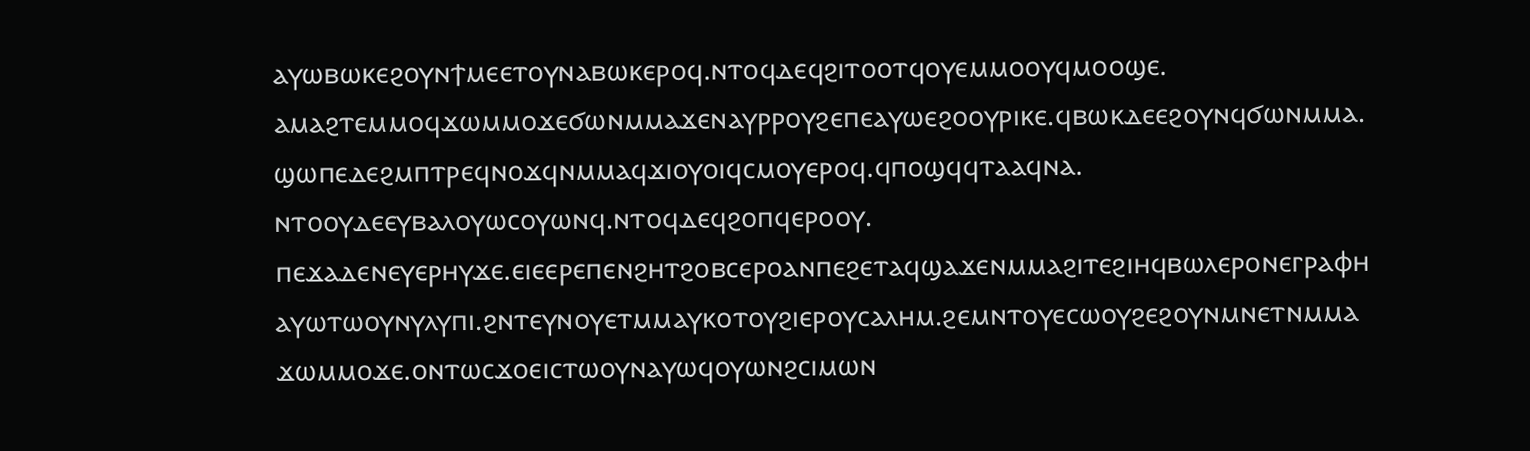ⲁⲩⲱⲃⲱⲕⲉϩⲟⲩⲛϯⲙⲉⲉⲧⲟⲩⲛⲁⲃⲱⲕⲉⲣⲟϥ.ⲛⲧⲟϥⲇⲉϥϩⲓⲧⲟⲟⲧϥⲟⲩⲉⲙⲙⲟⲟⲩϥⲙⲟⲟϣⲉ.
ⲁⲙⲁϩⲧⲉⲙⲙⲟϥϫⲱⲙⲙⲟϫⲉϭⲱⲛⲙⲙⲁϫⲉⲛⲁⲩⲣⲣⲟⲩϩⲉⲡⲉⲁⲩⲱⲉϩⲟⲟⲩⲣⲓⲕⲉ.ϥⲃⲱⲕⲇⲉⲉϩⲟⲩⲛϥϭⲱⲛⲙⲙⲁ.
ϣⲱⲡⲉⲇⲉϩⲙⲡⲧⲣⲉϥⲛⲟϫϥⲛⲙⲙⲁϥϫⲓⲟⲩⲟⲓϥⲥⲙⲟⲩⲉⲣⲟϥ.ϥⲡⲟϣϥϥⲧⲁⲁϥⲛⲁ.
ⲛⲧⲟⲟⲩⲇⲉⲉⲩⲃⲁⲗⲟⲩⲱⲥⲟⲩⲱⲛϥ.ⲛⲧⲟϥⲇⲉϥϩⲟⲡϥⲉⲣⲟⲟⲩ.
ⲡⲉϫⲁⲇⲉⲛⲉⲩⲉⲣⲏⲩϫⲉ.ⲉⲓⲉⲉⲣⲉⲡⲉⲛϩⲏⲧϩⲟⲃⲥⲉⲣⲟⲁⲛⲡⲉϩⲉⲧⲁϥϣⲁϫⲉⲛⲙⲙⲁϩⲓⲧⲉϩⲓⲏϥⲃⲱⲗⲉⲣⲟⲛⲉⲅⲣⲁⲫⲏ
ⲁⲩⲱⲧⲱⲟⲩⲛⲩⲗⲩⲡⲓ.ϩⲛⲧⲉⲩⲛⲟⲩⲉⲧⲙⲙⲁⲩⲕⲟⲧⲟⲩϩⲓⲉⲣⲟⲩⲥⲁⲗⲏⲙ.ϩⲉⲙⲛⲧⲟⲩⲉⲥⲱⲟⲩϩⲉϩⲟⲩⲛⲙⲛⲉⲧⲛⲙⲙⲁ
ϫⲱⲙⲙⲟϫⲉ.ⲟⲛⲧⲱⲥϫⲟⲉⲓⲥⲧⲱⲟⲩⲛⲁⲩⲱϥⲟⲩⲱⲛϩⲥⲓⲙⲱⲛ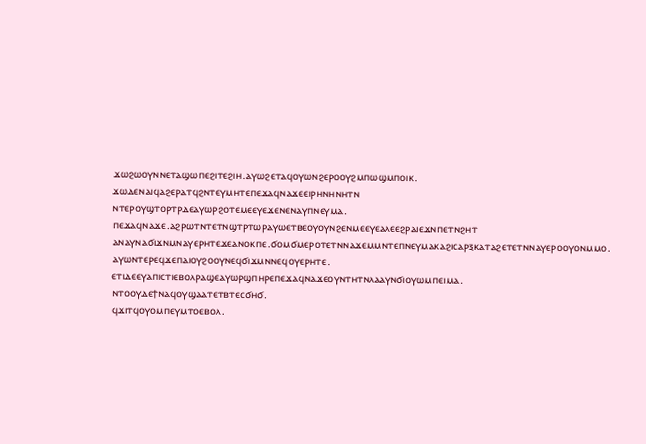ϫⲱϩⲱⲟⲩⲛⲛⲉⲧⲁϣⲱⲡⲉϩⲓⲧⲉϩⲓⲏ.ⲁⲩⲱϩⲉⲧⲁϥⲟⲩⲱⲛϩⲉⲣⲟⲟⲩϩⲙⲡⲱϣⲙⲡⲟⲓⲕ.
ϫⲱⲇⲉⲛⲁⲓϥⲁϩⲉⲣⲁⲧϥϩⲛⲧⲉⲩⲙⲏⲧⲉⲡⲉϫⲁϥⲛⲁϫⲉⲉⲓⲣⲏⲛⲏⲛⲏⲧⲛ
ⲛⲧⲉⲣⲟⲩϣⲧⲟⲣⲧⲣⲇⲉⲁⲩⲱⲣϩⲟⲧⲉⲙⲉⲉⲩⲉϫⲉⲛⲉⲛⲁⲩⲡⲛⲉⲩⲙⲁ.
ⲡⲉϫⲁϥⲛⲁϫⲉ.ⲁϩⲣⲱⲧⲛⲧⲉⲧⲛϣⲧⲣⲧⲱⲣⲁⲩⲱⲉⲧⲃⲉⲟⲩⲟⲩⲛϩⲉⲛⲙⲉⲉⲩⲉⲁⲗⲉⲉϩⲣⲁⲓⲉϫⲛⲡⲉⲧⲛϩⲏⲧ
ⲁⲛⲁⲩⲛⲁϭⲓϫⲛⲙⲛⲁⲩⲉⲣⲏⲧⲉϫⲉⲁⲛⲟⲕⲡⲉ.ϭⲟⲙϭⲙⲉⲣⲟⲧⲉⲧⲛⲛⲁϫⲉⲙⲙⲛⲧⲉⲡⲛⲉⲩⲙⲁⲕⲁϩⲓⲥⲁⲣⲝⲕⲁⲧⲁϩⲉⲧⲉⲧⲛⲛⲁⲩⲉⲣⲟⲟⲩⲟⲛⲙⲙⲟ.
ⲁⲩⲱⲛⲧⲉⲣⲉϥϫⲉⲡⲁⲓⲟⲩϩⲟⲟⲩⲛⲉϥϭⲓϫⲙⲛⲛⲉϥⲟⲩⲉⲣⲏⲧⲉ.
ⲉⲧⲓⲇⲉⲉⲩⲁⲡⲓⲥⲧⲓⲉⲃⲟⲗⲣⲁϣⲉⲁⲩⲱⲣϣⲡⲏⲣⲉⲡⲉϫⲁϥⲛⲁϫⲉⲟⲩⲛⲧⲏⲧⲛⲗⲁⲁⲩⲛϭⲓⲟⲩⲱⲙⲡⲉⲓⲙⲁ.
ⲛⲧⲟⲟⲩⲇⲉϯⲛⲁϥⲟⲩϣⲁⲁⲧⲉⲧⲃⲧⲉⲥϭⲏϭ.
ϥϫⲓⲧϥⲟⲩⲟⲙⲡⲉⲩⲙⲧⲟⲉⲃⲟⲗ.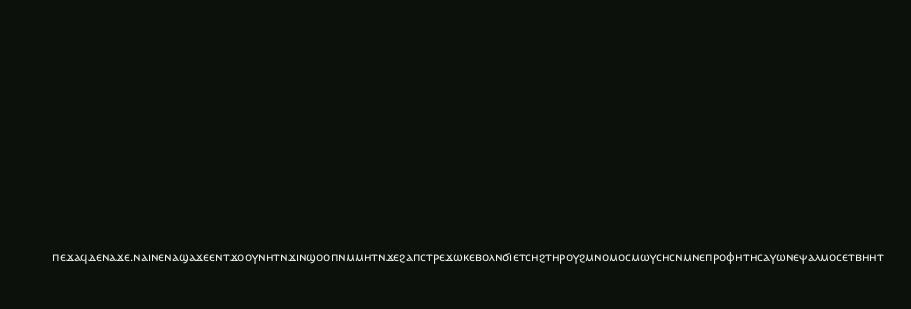ⲡⲉϫⲁϥⲇⲉⲛⲁϫⲉ.ⲛⲁⲓⲛⲉⲛⲁϣⲁϫⲉⲉⲛⲧϫⲟⲟⲩⲛⲏⲧⲛϫⲓⲛϣⲟⲟⲡⲛⲙⲙⲏⲧⲛϫⲉϩⲁⲡⲥⲧⲣⲉϫⲱⲕⲉⲃⲟⲗⲛϭⲓⲉⲧⲥⲏϩⲧⲏⲣⲟⲩϩⲙⲛⲟⲙⲟⲥⲙⲱⲩⲥⲏⲥⲛⲙⲛⲉⲡⲣⲟⲫⲏⲧⲏⲥⲁⲩⲱⲛⲉⲯⲁⲗⲙⲟⲥⲉⲧⲃⲏⲏⲧ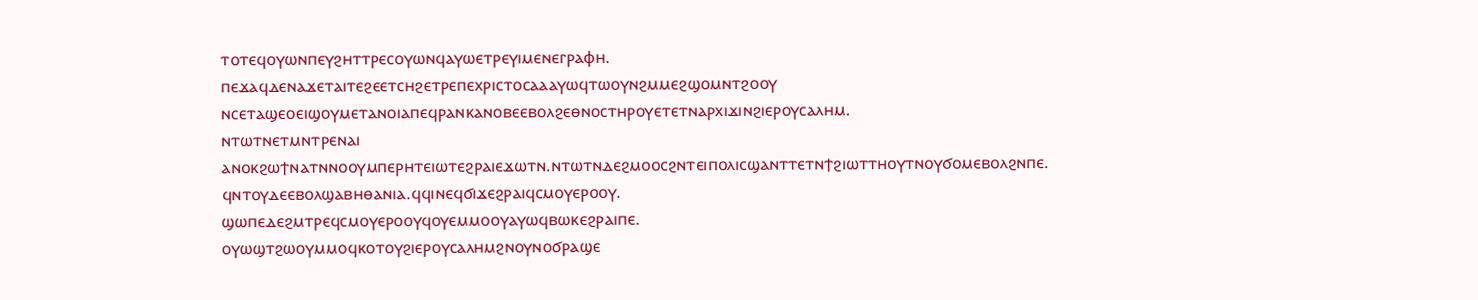ⲧⲟⲧⲉϥⲟⲩⲱⲛⲡⲉⲩϩⲏⲧⲧⲣⲉⲥⲟⲩⲱⲛϥⲁⲩⲱⲉⲧⲣⲉⲩⲓⲙⲉⲛⲉⲅⲣⲁⲫⲏ.
ⲡⲉϫⲁϥⲇⲉⲛⲁϫⲉⲧⲁⲓⲧⲉϩⲉⲉⲧⲥⲏϩⲉⲧⲣⲉⲡⲉⲭⲣⲓⲥⲧⲟⲥⲁⲁⲁⲩⲱϥⲧⲱⲟⲩⲛϩⲙⲙⲉϩϣⲟⲙⲛⲧϩⲟⲟⲩ
ⲛⲥⲉⲧⲁϣⲉⲟⲉⲓϣⲟⲩⲙⲉⲧⲁⲛⲟⲓⲁⲡⲉϥⲣⲁⲛⲕⲁⲛⲟⲃⲉⲉⲃⲟⲗϩⲉⲑⲛⲟⲥⲧⲏⲣⲟⲩⲉⲧⲉⲧⲛⲁⲣⲭⲓϫⲓⲛϩⲓⲉⲣⲟⲩⲥⲁⲗⲏⲙ.
ⲛⲧⲱⲧⲛⲉⲧⲙⲛⲧⲣⲉⲛⲁⲓ
ⲁⲛⲟⲕϩⲱϯⲛⲁⲧⲛⲛⲟⲟⲩⲙⲡⲉⲣⲏⲧⲉⲓⲱⲧⲉϩⲣⲁⲓⲉϫⲱⲧⲛ.ⲛⲧⲱⲧⲛⲇⲉϩⲙⲟⲟⲥϩⲛⲧⲉⲓⲡⲟⲗⲓⲥϣⲁⲛⲧⲧⲉⲧⲛϯϩⲓⲱⲧⲧⲏⲟⲩⲧⲛⲟⲩϭⲟⲙⲉⲃⲟⲗϩⲛⲡⲉ.
ϥⲛⲧⲟⲩⲇⲉⲉⲃⲟⲗϣⲁⲃⲏⲑⲁⲛⲓⲁ.ϥϥⲓⲛⲉϥϭⲓϫⲉϩⲣⲁⲓϥⲥⲙⲟⲩⲉⲣⲟⲟⲩ.
ϣⲱⲡⲉⲇⲉϩⲙⲧⲣⲉϥⲥⲙⲟⲩⲉⲣⲟⲟⲩϥⲟⲩⲉⲙⲙⲟⲟⲩⲁⲩⲱϥⲃⲱⲕⲉϩⲣⲁⲓⲡⲉ.
ⲟⲩⲱϣⲧϩⲱⲟⲩⲙⲙⲟϥⲕⲟⲧⲟⲩϩⲓⲉⲣⲟⲩⲥⲁⲗⲏⲙϩⲛⲟⲩⲛⲟϭⲣⲁϣⲉ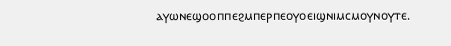ⲁⲩⲱⲛⲉϣⲟⲟⲡⲡⲉϩⲙⲡⲉⲣⲡⲉⲟⲩⲟⲉⲓϣⲛⲓⲙⲥⲙⲟⲩⲛⲟⲩⲧⲉ.